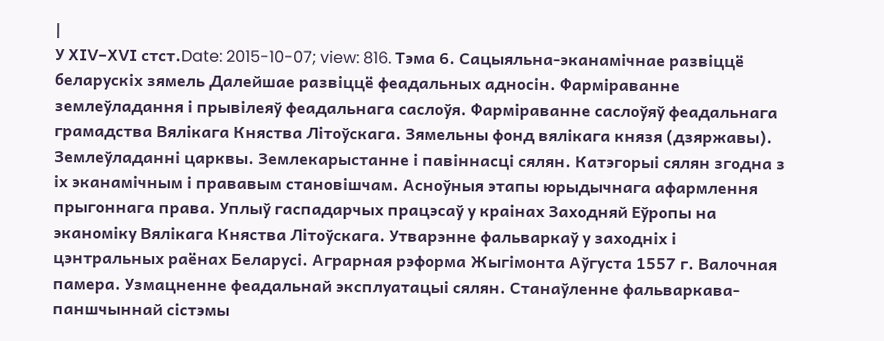|
У XІV–XVІ стст.Date: 2015-10-07; view: 816. Тэма 6. Сацыяльна-эканамічнае развіццё беларускіх зямель Далейшае развіццё феадальных адносін. Фарміраванне землеўладання і прывілеяў феадальнага саслоўя. Фарміраванне саслоўяў феадальнага грамадства Вялікага Княства Літоўскага. Зямельны фонд вялікага князя (дзяржавы). Землеўладанні царквы. Землекарыстанне і павіннасці сялян. Катэгорыі сялян згодна з іх эканамічным і прававым становішчам. Асноўныя этапы юрыдычнага афармлення прыгоннага права. Уплыў гаспадарчых працэсаў у краінах Заходняй Еўропы на эканоміку Вялікага Княства Літоўскага. Утварэнне фальваркаў у заходніх і цэнтральных раёнах Беларусі. Аграрная рэформа Жыгімонта Аўгуста 1557 г. Валочная памера. Узмацненне феадальнай эксплуатацыі сялян. Станаўленне фальваркава-паншчыннай сістэмы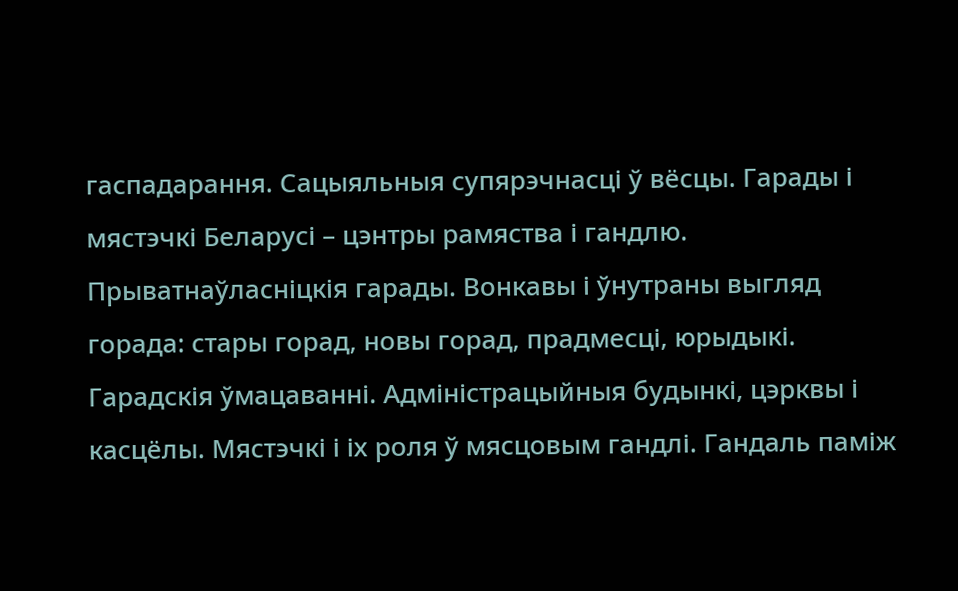гаспадарання. Сацыяльныя супярэчнасці ў вёсцы. Гарады і мястэчкі Беларусі – цэнтры рамяства і гандлю. Прыватнаўласніцкія гарады. Вонкавы і ўнутраны выгляд горада: стары горад, новы горад, прадмесці, юрыдыкі. Гарадскія ўмацаванні. Адміністрацыйныя будынкі, цэрквы і касцёлы. Мястэчкі і іх роля ў мясцовым гандлі. Гандаль паміж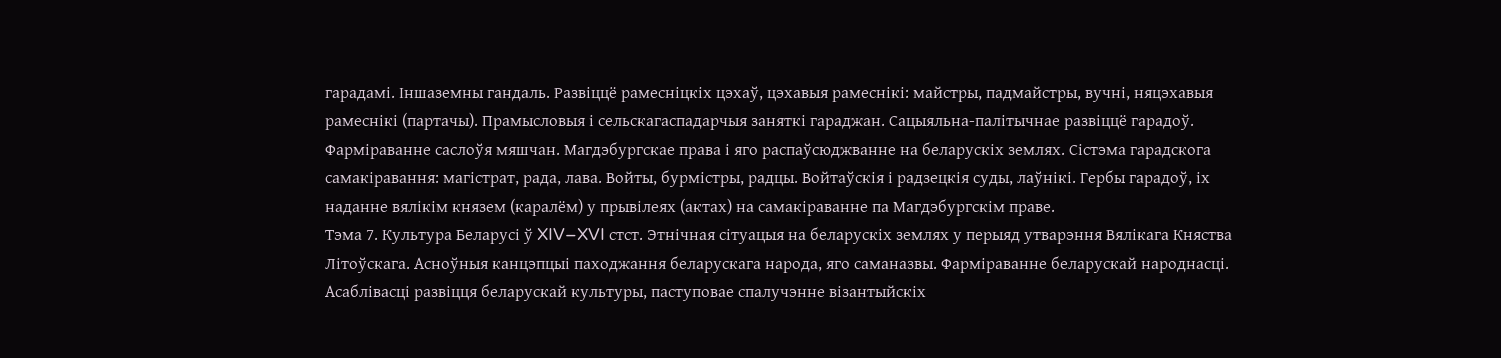гарадамі. Іншаземны гандаль. Развіццё рамесніцкіх цэхаў, цэхавыя рамеснікі: майстры, падмайстры, вучні, няцэхавыя рамеснікі (партачы). Прамысловыя і сельскагаспадарчыя заняткі гараджан. Сацыяльна-палітычнае развіццё гарадоў. Фарміраванне саслоўя мяшчан. Магдэбургскае права і яго распаўсюджванне на беларускіх землях. Сістэма гарадскога самакіравання: магістрат, рада, лава. Войты, бурмістры, радцы. Войтаўскія і радзецкія суды, лаўнікі. Гербы гарадоў, іх наданне вялікім князем (каралём) у прывілеях (актах) на самакіраванне па Магдэбургскім праве.
Тэма 7. Культура Беларусі ў XIV–XVI стст. Этнічная сітуацыя на беларускіх землях у перыяд утварэння Вялікага Княства Літоўскага. Асноўныя канцэпцыі паходжання беларускага народа, яго саманазвы. Фарміраванне беларускай народнасці. Асаблівасці развіцця беларускай культуры, паступовае спалучэнне візантыйскіх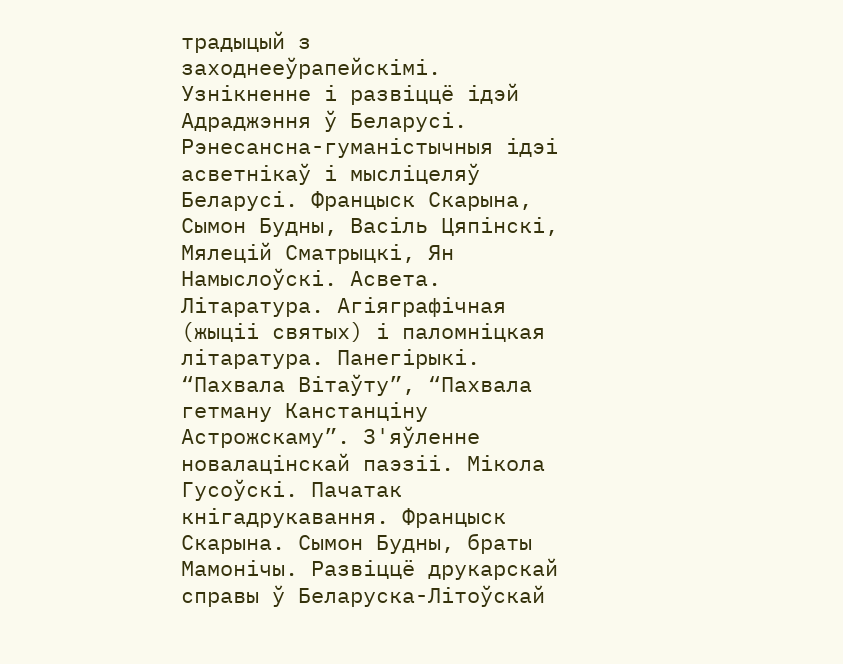традыцый з заходнееўрапейскімі. Узнікненне і развіццё ідэй Адраджэння ў Беларусі. Рэнесансна-гуманістычныя ідэі асветнікаў і мысліцеляў Беларусі. Францыск Скарына, Сымон Будны, Васіль Цяпінскі, Мялецій Сматрыцкі, Ян Намыслоўскі. Асвета. Літаратура. Агіяграфічная (жыціі святых) і паломніцкая літаратура. Панегірыкі. “Пахвала Вітаўту”, “Пахвала гетману Канстанціну Астрожскаму”. З'яўленне новалацінскай паэзіі. Мікола Гусоўскі. Пачатак кнігадрукавання. Францыск Скарына. Сымон Будны, браты Мамонічы. Развіццё друкарскай справы ў Беларуска-Літоўскай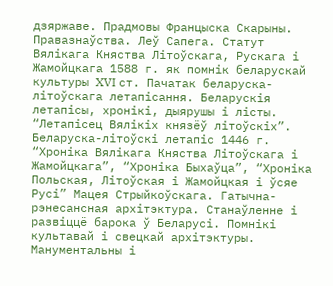дзяржаве. Прадмовы Францыска Скарыны. Правазнаўства. Леў Сапега. Статут Вялікага Княства Літоўскага, Рускага і Жамойцкага 1588 г. як помнік беларускай культуры XVI ст. Пачатак беларуска-літоўскага летапісання. Беларускія летапісы, хронікі, дыярушы і лісты. “Летапісец Вялікіх князёў літоўскіх”. Беларуска-літоўскі летапіс 1446 г. “Хроніка Вялікага Княства Літоўскага і Жамойцкага”, “Хроніка Быхаўца”, “Хроніка Польская, Літоўская і Жамойцкая і ўсяе Русі” Мацея Стрыйкоўскага. Гатычна-рэнесансная архітэктура. Станаўленне і развіццё барока ў Беларусі. Помнікі культавай і свецкай архітэктуры. Манументальны і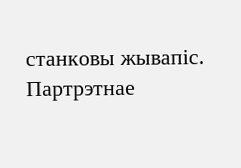станковы жывапіс. Партрэтнае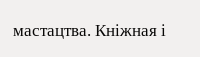мастацтва. Кніжная і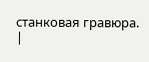станковая гравюра.
|